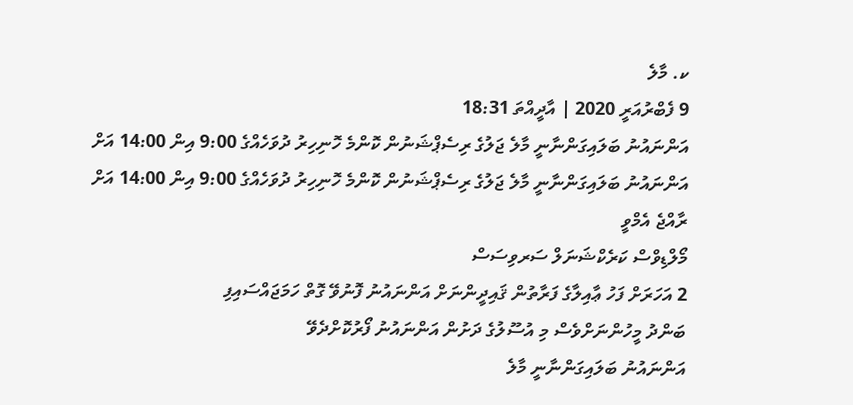ކ. މާލެ
9 ފެބްރުއަރީ 2020 | އާދީއްތަ 18:31
އަންނައުނު ބަލައިގަންނާނީ މާލެ ޖަލުގެ ރިސެޕްޝަނުން ކޮންމެ ހޮނިހިރު ދުވަހެއްގެ 9:00 އިން 14:00 އަށް
އަންނައުނު ބަލައިގަންނާނީ މާލެ ޖަލުގެ ރިސެޕްޝަނުން ކޮންމެ ހޮނިހިރު ދުވަހެއްގެ 9:00 އިން 14:00 އަށް
ރާއްޖެ އެމްވީ
މޯލްޑިވްސް ކަރެކްޝަނަލް ސަރވިސަސް
2 އަހަރަށް ފަހު ޢާއިލާގެ ފަރާތުން ޤައިދީންނަށް އަންނައުނު ފޮނުވޭ ގޮތް ހަމަޖައްސައިފި
ބަންދު މީހުންނަށްވެސް މި އުސޫލުގެ ދަށުން އަންނައުނު ފޯރުކޮށްދެވޭ
އަންނައުނު ބަލައިގަންނާނީ މާލެ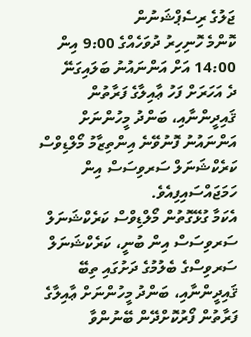ޖަލުގެ ރިސެޕްޝަނުން
ކޮންމެ ހޮނިހިރު ދުވަހެއްގެ 9:00 އިން 14:00 އަށް އަންނައުނު ބަލައިގަނޭ
ދެ އަހަރަށް ފަހު ޢާއިލާގެ ފަރާތުން ޤައިދީންނާއި، ބަންދު މީހުންނަށް އަންނައުނު ފޮނުވޭނެ އިންތިޒާމު މޯލްޑިވްސް ކަރެކްޝަނަލް ސަރވިސަސް އިން ހަމަޖައްސައިފިއެވެ.
އެކަމާ ގުޅޭގޮތުން މޯލްޑިވްސް ކަރެކްޝަނަލް ސަރވިސަސް އިން ބުނީ، ކަރެކްޝަނަލް ސަރވިސްގެ ބެލުމުގެ ދަށުގައި ތިބޭ ޤައިދީންނާއި، ބަންދު މީހުންނަށް ޢާއިލާގެ ފަރާތުން ފޯރުކޮށްދޭން ބޭނުންވާ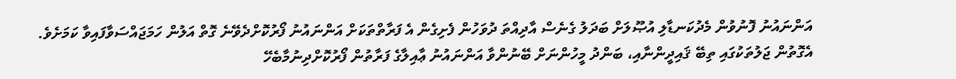އަންނައުނު ފޮނުވުން މެދުކަނޑާލި އުޞޫލަށް ބަދަލު ގެނެސް އާދިއްތަ ދުވަހުން ފެށިގެން އެ ފަރާތްތަކަށް އަންނައުނު ފޯރުކޮށްދެވޭނެ ގޮތް އަލުން ހަމަޖައްސަވާފައިވާ ކަމަށެވެ.
އެގޮތުން ޖަލުތަކުގައި ތިބޭ ޤައިދީންނާއި، ބަންދު މީހުންނަށް ބޭނުންވާ އަންނައުނު ޢާއިލާގެ ފަރާތުން ފޯރުކޮށްދިނުމާބެހޭ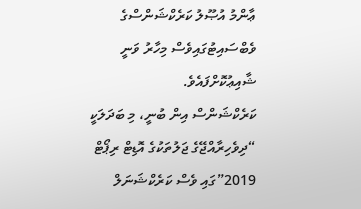ޢާންމު އުޞޫލު ކަރެކްޝަންސްގެ ވެބްސައިޓުގައިވެސް މިހާރު ވަނީ ޝާއިޢުކޮށްފައެވެ.
ކަރެކްޝަންސް އިން ބުނީ، މި ބަދަލަކީ “ދިވެހިރާއްޖޭގެ ޖަލުތަކުގެ އޮޑިޓް ރިޕޯޓް 2019”ގައި ވެސް ކަރެކްޝަނަލް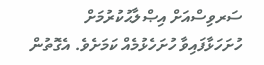ސަރވިސްއަށް އިޞްލާޙުކުރުމަށް ހުށަހަޅާފައިވާ ހުށަހެޅުމެއް ކަމަށެވެ. އެގޮތުން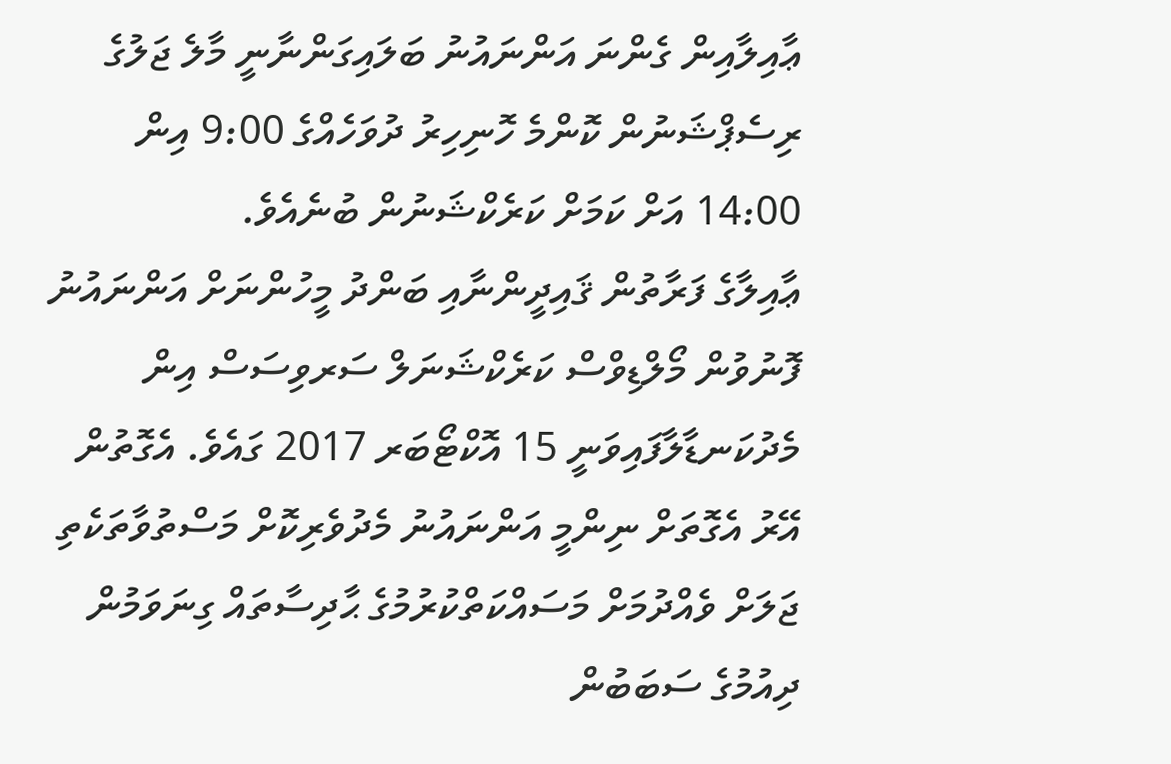ޢާއިލާއިން ގެންނަ އަންނައުނު ބަލައިގަންނާނީ މާލެ ޖަލުގެ ރިސެޕްޝަނުން ކޮންމެ ހޮނިހިރު ދުވަހެއްގެ 9:00 އިން 14:00 އަށް ކަމަށް ކަރެކްޝަނުން ބުނެއެވެ.
ޢާއިލާގެ ފަރާތުން ޤައިދީންނާއި ބަންދު މީހުންނަށް އަންނައުނު ފޮނުވުން މޯލްޑިވްސް ކަރެކްޝަނަލް ސަރވިސަސް އިން މެދުކަނޑާލާފައިވަނީ 15 އޮކްޓޯބަރ 2017 ގައެވެ. އެގޮތުން އޭރު އެގޮތަށް ނިންމީ އަންނައުނު މެދުވެރިކޮށް މަސްތުވާތަކެތި ޖަލަށް ވެއްދުމަށް މަސައްކަތްކުރުމުގެ ޙާދިސާތައް ގިނަވަމުން ދިއުމުގެ ސަބަބުން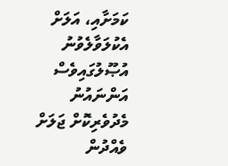ކަމަށާއި، އަލަށް އެކުލަވާލެވުނު އުޞޫލުގައިވެސް އަންނައުނު މެދުވެރިކޮށް ޖަލަށް ވެއްދުން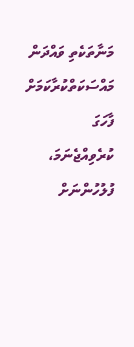މަނާތަކެތި ވައްދަން މައްސަކަތްކުރާކަމަށް ފާހަގަ ކުރެވިއްޖެނަމަ، ފުލުހުންނަށް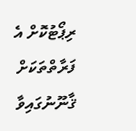ރިޕޯޓުކޮށް އެ ފަރާތްތަކަށް ޤާނޫނުގައިވާ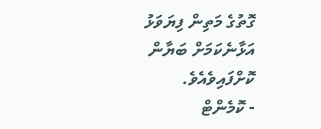ގޮތުގެ މަތިން ފިޔަވަޅު އަޅާނެކަމަށް ބަޔާން ކޮށްފައިވެއެވެ.
- ކޮމެންޓް